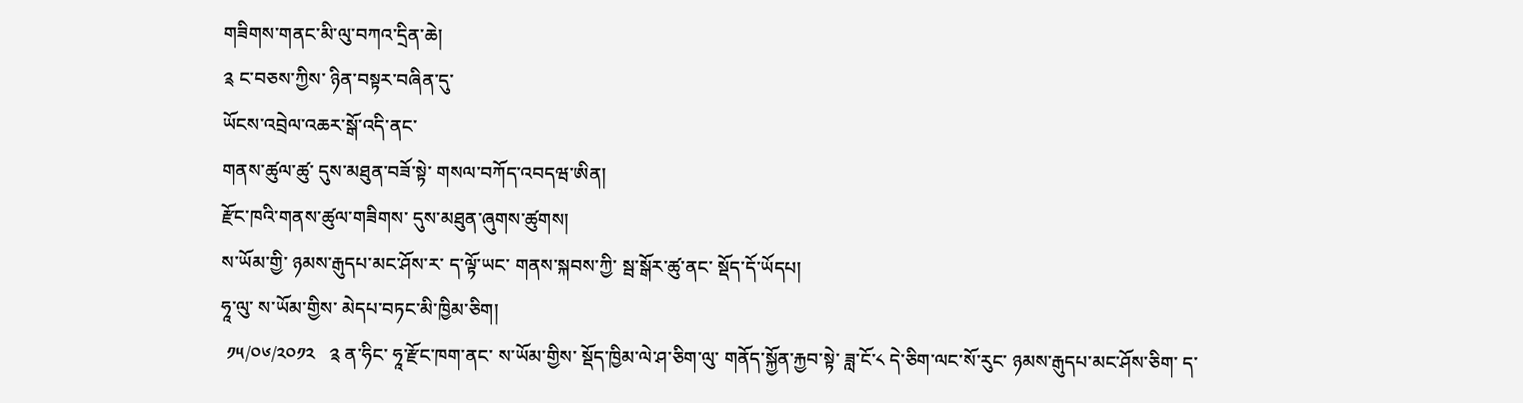གཟིགས་གནང་མི་ལུ་བཀའ་དྲིན་ཆེ།
༉ ང་བཅས་ཀྱིས་ ཉིན་བསྟར་བཞིན་དུ་
ཡོངས་འབྲེལ་འཆར་སྒོ་འདི་ནང་
གནས་ཚུལ་ཚུ་ དུས་མཐུན་བཟོ་སྟེ་ གསལ་བཀོད་འབདཝ་ཨིན།
རྫོང་ཁའི་གནས་ཚུལ་གཟིགས་ དུས་མཐུན་ཞུགས་ཚུགས།
ས་ཡོམ་གྱི་ ཉམས་རྒུདཔ་མང་ཤོས་ར་ ད་ལྟོ་ཡང་ གནས་སྐབས་ཀྱི་ སྦ་སྒོར་ཚུ་ནང་ སྡོད་དོ་ཡོདཔ།
ཧཱ་ལུ་ ས་ཡོམ་གྱིས་ མེདཔ་བཏང་མི་ཁྱིམ་ཅིག།
 ༡༥/༠༦/༢༠༡༢   ༉ ན་ཧིང་ ཧཱ་རྫོང་ཁག་ནང་ ས་ཡོམ་གྱིས་ སྡོད་ཁྱིམ་ལེ་ཤ་ཅིག་ལུ་ གནོད་སྐྱོན་རྐྱབ་སྟེ་ ཟླ་ངོ་༨ དེ་ཅིག་ལང་སོ་རུང་ ཉམས་རྒུདཔ་མང་ཤོས་ཅིག་ ད་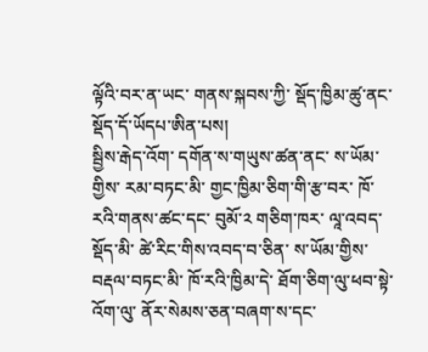ལྟོའི་བར་ན་ཡང་ གནས་སྐབས་ཀྱི་ སྡོད་ཁྱིམ་ཚུ་ནང་ སྡོད་དོ་ཡོདཔ་ཨིན་པས།
སྦྱིས་རྒེད་འོག་ དགོན་ས་གཡུས་ཚན་ནང་ ས་ཡོམ་གྱིས་ རམ་བཏང་མི་ གྱང་ཁྱིམ་ཅིག་གི་རྩ་བར་ ཁོ་རའི་གནས་ཚང་དང་ བུམོ་༢ གཅིག་ཁར་ ལཱ་འབད་སྡོད་མི་ ཚེ་རིང་གིས་འབད་བ་ཅིན་ ས་ཡོམ་གྱིས་ བརྡལ་བཏང་མི་ ཁོ་རའི་ཁྱིམ་དེ་ ཐོག་ཅིག་ལུ་ཕབ་སྟེ་ འོག་ལུ་ ནོར་སེམས་ཅན་བཞག་ས་དང་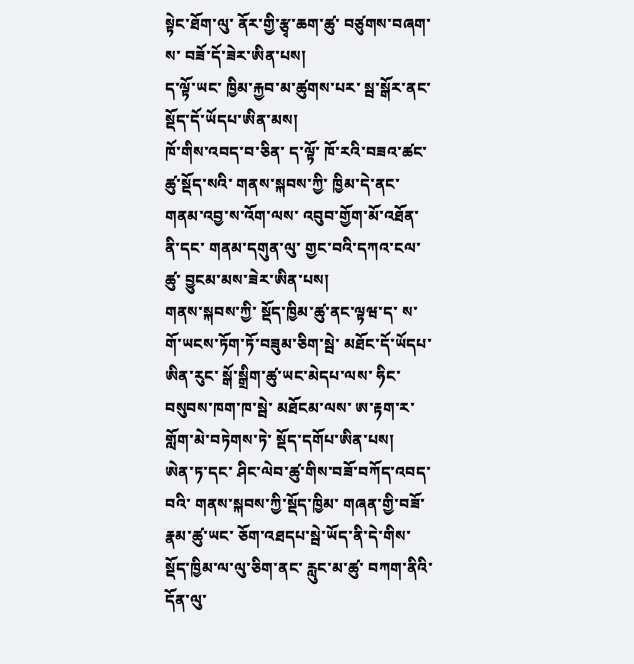སྟེང་ཐོག་ལུ་ ནོར་གྱི་རྩྭ་ཆག་ཚུ་ བཙུགས་བཞག་ས་ བཟོ་དོ་ཟེར་ཨིན་པས།
ད་ལྟོ་ཡང་ ཁྱིམ་རྐྱབ་མ་ཚུགས་པར་ སྦ་སྒོར་ནང་སྡོད་དོ་ཡོདཔ་ཨིན་མས།
ཁོ་གིས་འབད་བ་ཅིན་ ད་ལྟོ་ ཁོ་རའི་བཟའ་ཚང་ཚུ་སྡོད་སའི་ གནས་སྐབས་ཀྱི་ ཁྱིམ་དེ་ནང་ གནམ་འབྱ་ས་འོག་ལས་ འབུབ་གྱོག་མོ་འཐོན་ནི་དང་ གནམ་དགུན་ལུ་ གྱང་བའི་དཀའ་ངལ་ཚུ་ བྱུངམ་མས་ཟེར་ཨིན་པས།
གནས་སྐབས་ཀྱི་ སྡོད་ཁྱིམ་ཚུ་ནང་ལྟཝ་ད་ ས་གོ་ཡངས་ཏོག་ཏོ་བཟུམ་ཅིག་སྦེ་ མཐོང་དོ་ཡོདཔ་ཨིན་རུང་ སྒོ་སྒྲིག་ཚུ་ཡང་མེདཔ་ལས་ ཧིང་བསུབས་ཁག་ཁ་སྦེ་ མཐོངམ་ལས་ ཨ་རྟག་ར་ གློག་མེ་བཏེགས་ཏེ་ སྡོད་དགོཔ་ཨིན་པས།
ཨེན་ཏ་དང་ ཤིང་ལེབ་ཚུ་གིས་བཟོ་བཀོད་འབད་བའི་ གནས་སྐབས་ཀྱི་སྡོད་ཁྱིམ་ གཞན་གྱི་བཟོ་རྣམ་ཚུ་ཡང་ ཅོག་འཐདཔ་སྦེ་ཡོད་ནི་དེ་གིས་ སྡོད་ཁྱིམ་ལ་ལུ་ཅིག་ནང་ རླུང་མ་ཚུ་ བཀག་ནིའི་དོན་ལུ་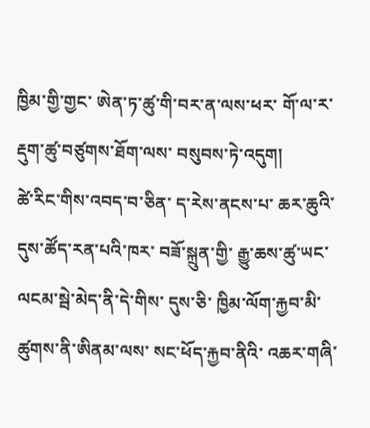ཁྱིམ་གྱི་གྱང་ ཨེན་ཏ་ཚུ་གི་བར་ན་ལས་ཕར་ གོ་ལ་ར་རྡུག་ཚུ་བཙུགས་ཐོག་ལས་ བསུབས་ཏེ་འདུག།
ཚེ་རིང་གིས་འབད་བ་ཅིན་ ད་རེས་ནངས་པ་ ཆར་ཆུའི་དུས་ཚོད་རན་པའི་ཁར་ བཟོ་སྐྲུན་གྱི་ རྒྱུ་ཆས་ཚུ་ཡང་ ལངམ་སྦེ་མེད་ནི་དེ་གིས་ དུས་ཅི་ ཁྱིམ་ལོག་རྐྱབ་མི་ཚུགས་ནི་ཨིནམ་ལས་ སང་ཕོད་རྐྱབ་ནིའི་ འཆར་གཞི་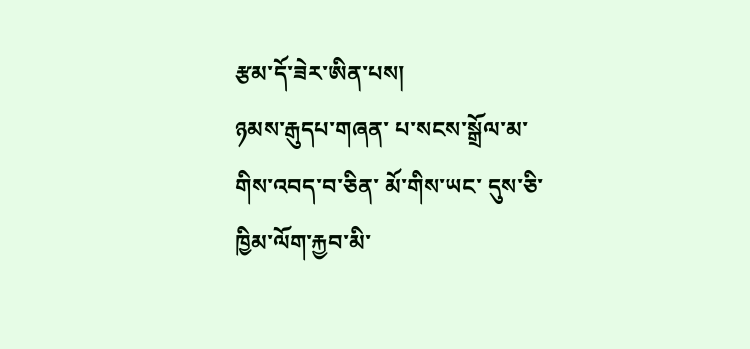རྩམ་དོ་ཟེར་ཨིན་པས།
ཉམས་རྒུདཔ་གཞན་ པ་སངས་སྒྲོལ་མ་གིས་འབད་བ་ཅིན་ མོ་གིས་ཡང་ དུས་ཅི་ ཁྱིམ་ལོག་རྐྱབ་མི་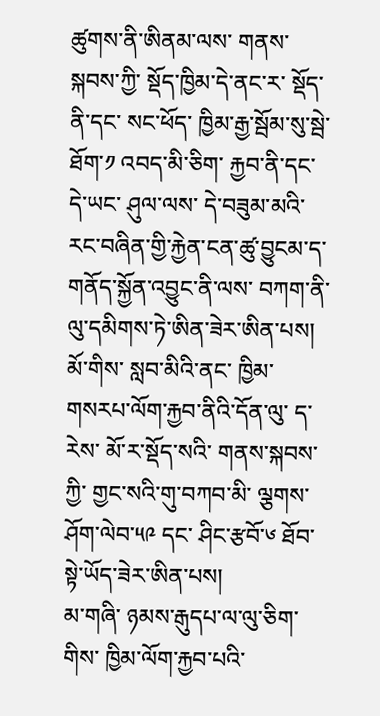ཚུགས་ནི་ཨིནམ་ལས་ གནས་སྐབས་ཀྱི་ སྡོད་ཁྱིམ་དེ་ནང་ར་ སྡོད་ནི་དང་ སང་ཕོད་ ཁྱིམ་རྒྱ་སྦོམ་སུ་སྦེ་ ཐོག་༡ འབད་མི་ཅིག་ རྐྱབ་ནི་དང་ དེ་ཡང་ ཤུལ་ལས་ དེ་བཟུམ་མའི་ རང་བཞིན་གྱི་རྐྱེན་ངན་ཚུ་བྱུངམ་ད་ གནོད་སྐྱོན་འབྱུང་ནི་ལས་ བཀག་ནི་ལུ་དམིགས་ཏེ་ཨིན་ཟེར་ཨིན་པས།
མོ་གིས་ སླབ་མིའི་ནང་ ཁྱིམ་གསརཔ་ལོག་རྐྱབ་ནིའི་དོན་ལུ་ ད་རེས་ མོ་ར་སྡོད་སའི་ གནས་སྐབས་ཀྱི་ གྱང་སའི་གུ་བཀབ་མི་ ལྕགས་ཤོག་ལེབ་༥༩ དང་ ཤིང་རྩབོ་༦ ཐོབ་སྟེ་ཡོད་ཟེར་ཨིན་པས།
མ་གཞི་ ཉམས་རྒུདཔ་ལ་ལུ་ཅིག་གིས་ ཁྱིམ་ལོག་རྐྱབ་པའི་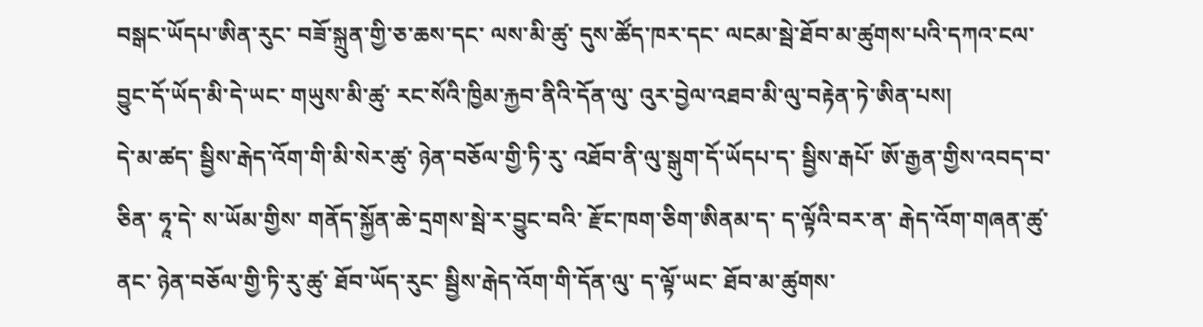བསྒང་ཡོདཔ་ཨིན་རུང་ བཟོ་སྐྲུན་གྱི་ཅ་ཆས་དང་ ལས་མི་ཚུ་ དུས་ཚོད་ཁར་དང་ ལངམ་སྦེ་ཐོབ་མ་ཚུགས་པའི་དཀའ་ངལ་ བྱུང་དོ་ཡོད་མི་དེ་ཡང་ གཡུས་མི་ཚུ་ རང་སོའི་ཁྱིམ་རྐྱབ་ནིའི་དོན་ལུ་ འུར་བྱེལ་འཐབ་མི་ལུ་བརྟེན་ཏེ་ཨིན་པས།
དེ་མ་ཚད་ སྦྱིས་རྒེད་འོག་གི་མི་སེར་ཚུ་ ཉེན་བཅོལ་གྱི་ཏི་རུ་ འཐོབ་ནི་ལུ་སྒུག་དོ་ཡོདཔ་ད་ སྦྱིས་རྒཔོ་ ཨོ་རྒྱན་གྱིས་འབད་བ་ཅིན་ ཧཱ་དེ་ ས་ཡོམ་གྱིས་ གནོད་སྐྱོན་ཆེ་དྲགས་སྦེ་ར་བྱུང་བའི་ རྫོང་ཁག་ཅིག་ཨིནམ་ད་ ད་ལྟོའི་བར་ན་ རྒེད་འོག་གཞན་ཚུ་ནང་ ཉེན་བཅོལ་གྱི་ཏི་རུ་ཚུ་ ཐོབ་ཡོད་རུང་ སྦྱིས་རྒེད་འོག་གི་དོན་ལུ་ ད་ལྟོ་ཡང་ ཐོབ་མ་ཚུགས་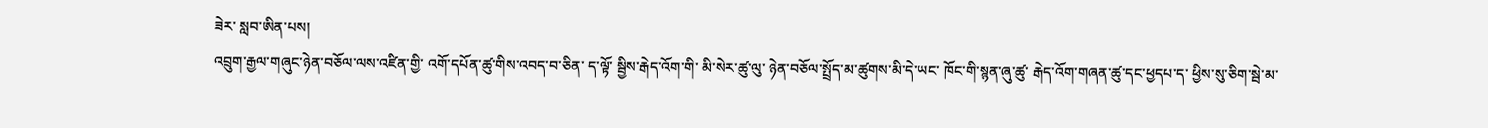ཟེར་ སླབ་ཨིན་པས།
འབྲུག་རྒྱལ་གཞུང་ཉེན་བཅོལ་ལས་འཛིན་གྱི་ འགོ་དཔོན་ཚུ་གིས་འབད་བ་ཅིན་ ད་ལྟོ་ སྦྱིས་རྒེད་འོག་གི་ མི་སེར་ཚུ་ལུ་ ཉེན་བཅོལ་སྤྲོད་མ་ཚུགས་མི་དེ་ཡང་ ཁོང་གི་སྙན་ཞུ་ཚུ་ རྒེད་འོག་གཞན་ཚུ་དང་ཕྱདཔ་ད་ ཕྱིས་སུ་ཅིག་སྦེ་མ་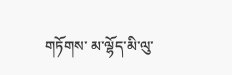གཏོགས་ མ་ལྷོད་མི་ལུ་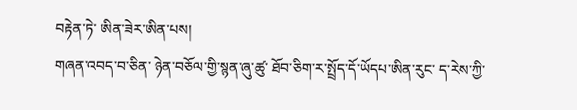བརྟེན་ཏེ་ ཨིན་ཟེར་ཨིན་པས།
གཞན་འབད་བ་ཅིན་ ཉེན་བཅོལ་གྱི་སྙན་ཞུ་ཚུ་ ཐོབ་ཅིག་ར་སྤྲོད་དོ་ཡོདཔ་ཨིན་རུང་ ད་རེས་ཀྱི་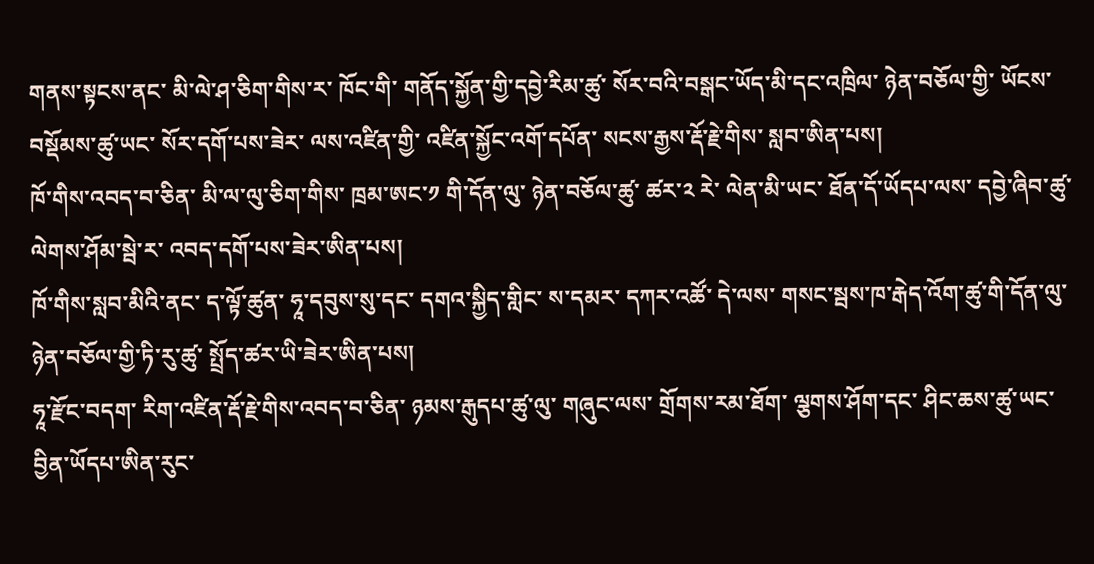གནས་སྟངས་ནང་ མི་ལེ་ཤ་ཅིག་གིས་ར་ ཁོང་གི་ གནོད་སྐྱོན་གྱི་དབྱེ་རིམ་ཚུ་ སོར་བའི་བསྒང་ཡོད་མི་དང་འཁྲིལ་ ཉེན་བཅོལ་གྱི་ ཡོངས་བསྡོམས་ཚུ་ཡང་ སོར་དགོ་པས་ཟེར་ ལས་འཛིན་གྱི་ འཛིན་སྐྱོང་འགོ་དཔོན་ སངས་རྒྱས་རྡོ་རྗེ་གིས་ སླབ་ཨིན་པས།
ཁོ་གིས་འབད་བ་ཅིན་ མི་ལ་ལུ་ཅིག་གིས་ ཁྲམ་ཨང་༡ གི་དོན་ལུ་ ཉེན་བཅོལ་ཚུ་ ཚར་༢ རེ་ ལེན་མི་ཡང་ ཐོན་དོ་ཡོདཔ་ལས་ དབྱེ་ཞིབ་ཚུ་ ལེགས་ཤོམ་སྦེ་ར་ འབད་དགོ་པས་ཟེར་ཨིན་པས།
ཁོ་གིས་སླབ་མིའི་ནང་ ད་ལྟོ་ཚུན་ ཧཱ་དབུས་སུ་དང་ དགའ་སྐྱིད་གླིང་ ས་དམར་ དཀར་འཚོ་ དེ་ལས་ གསང་སྦས་ཁ་རྒེད་འོག་ཚུ་གི་དོན་ལུ་ ཉེན་བཅོལ་གྱི་ཏི་རུ་ཚུ་ སྤྲོད་ཚར་ཡི་ཟེར་ཨིན་པས།
ཧཱ་རྫོང་བདག་ རིག་འཛིན་རྡོ་རྗེ་གིས་འབད་བ་ཅིན་ ཉམས་རྒུདཔ་ཚུ་ལུ་ གཞུང་ལས་ གྲོགས་རམ་ཐོག་ ལྕགས་ཤོག་དང་ ཤིང་ཆས་ཚུ་ཡང་ བྱིན་ཡོདཔ་ཨིན་རུང་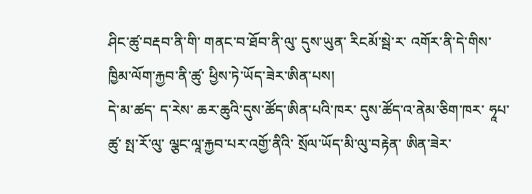ཤིང་ཚུ་བརྡབ་ནི་གི་ གནང་བ་ཐོབ་ནི་ལུ་ དུས་ཡུན་ རིངམོ་སྦེ་ར་ འགོར་ནི་དེ་གིས་ ཁྱིམ་ལོག་རྐྱབ་ནི་ཚུ་ ཕྱིས་ཏེ་ཡོད་ཟེར་ཨིན་པས།
དེ་མ་ཚད་ ད་རེས་ ཆར་ཆུའི་དུས་ཚོད་ཨིན་པའི་ཁར་ དུས་ཚོད་འ་ནེམ་ཅིག་ཁར་ ཧཱཔ་ཚུ་ སྤ་རོ་ལུ་ ལྕང་ལཱ་རྐྱབ་པར་འགྱོ་ནིའི་ སྲོལ་ཡོད་མི་ལུ་བརྟེན་ ཨིན་ཟེར་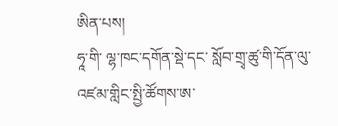ཨིན་པས།
ཧཱ་གི་ ལྷ་ཁང་དགོན་སྡེ་དང་ སློབ་གྲྭ་ཚུ་གི་དོན་ལུ་ འཛམ་གླིང་སྤྱི་ཚོགས་ཨ་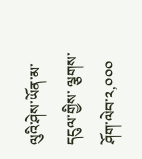ལུའི་ཤེས་ཡོན་མ་དངུལ་གྱིས་ ལྕགས་ཤོག་ལེབ་༢,༠༠༠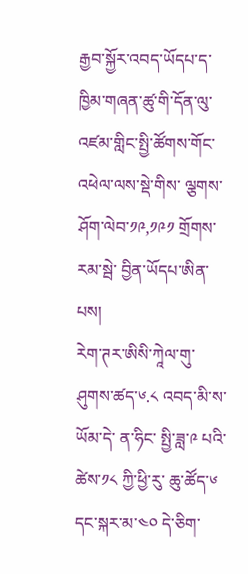རྒྱབ་སྐྱོར་འབད་ཡོདཔ་ད་ ཁྱིམ་གཞན་ཚུ་གི་དོན་ལུ་ འཛམ་གླིང་སྤྱི་ཚོགས་གོང་འཕེལ་ལས་སྡེ་གིས་ ལྕགས་ཤོག་ལེབ་༡༩,༡༩༡ གྲོགས་རམ་སྦེ་ བྱིན་ཡོདཔ་ཨིན་པས།
རེག་ཊར་ཨིསི་ཀཱེལ་གུ་ ཤུགས་ཚད་༦.༨ འབད་མི་ས་ཡོམ་དེ་ ན་ཧིང་ སྤྱི་ཟླ་༩ པའི་ཚེས་༡༨ ཀྱི་ཕྱི་རུ་ ཆུ་ཚོད་༦ དང་སྐར་མ་༤༠ དེ་ཅིག་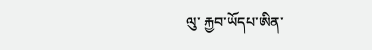ལུ་ རྐྱབ་ཡོདཔ་ཨིན་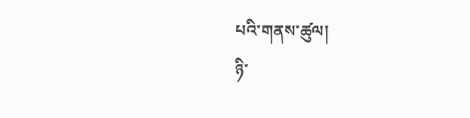པའི་གནས་ཚུལ།
ཉི་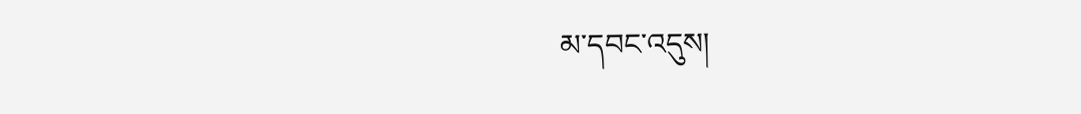མ་དབང་འདུས།